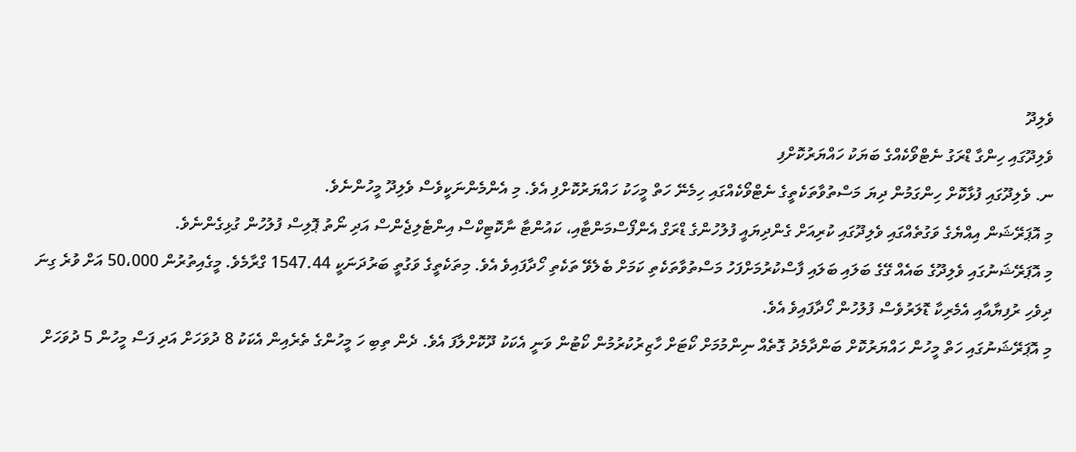ވެލިދޫ
ވެލިދޫގައި ހިންގާ ޑްރަގު ނެޓްވޯކެއްގެ ބަޔަކު ހައްޔަރުކޮށްފި
ނ. ވެލިދޫގައި ފުޅާކޮށް ހިންގަމުން ދިޔަ މަސްތުވާތަކެތީގެ ނެޓްވޯކެއްގައި ހިމެނޭ ހަތް މީހަކު ހައްޔަރުކޮށްފި އެވެ. މި އެންމެންނަކީވެސް ވެލިދޫ މީހުންނެވެ.
މި އޮޕަރޭޝަން އިއްޔެގެ ވަގުތެއްގައި ވެލިދޫގައި ކުރިއަށް ގެންދިޔައީ ފުލުހުންގެ ޑްރަގް އެންފޯސްމަންޓާއި، ކައުންޓާ ނާކޮޓިކްސް އިންޓެލިޖެންސް އަދި ނޯތު ޕޮލިސް ފުލުހުން ގުޅިގެންނެވެ.
މި އޮޕަރޭޝަނުގައި ވެލިދޫގެ ބައެއް ގޭގެ ބަލައި ބަލައި ފާސްކުރުމަށްފަހު މަސްތުވާތަކެތި ކަމަށް ބެލެވޭ ތަކެތި ހޯދާފައިވެ އެވެ. މިތަކެތީގެ ވަގުތީ ބަރުދަނަކީ 1547.44 ގްރާމެވެ. މީގެއިތުރުން 50،000 އަށް ވުރެ ގިނަ ދިވެހި ރުފިޔާއާއި އެމެރިކާ ޑޮލަރުވެސް ފުލުހުން ހޯދާފައިވެ އެވެ.
މި އޮޕަރޭޝަނުގައި ހަތް މީހުން ހައްޔަރުކޮށް ބަންދާމެދު ގޮތެއް ނިންމުމަށް ކޯޓަށް ހާޒިރުކުރުމުން ކޯޓުން ވަނީ އެކަކު ދޫކޮށްލާފަ އެވެ. ދެން ތިބި ހަ މީހުންގެ ތެރެއިން އެކަކު 8 ދުވަހަށް އަދި ފަސް މީހުން 5 ދުވަހަށް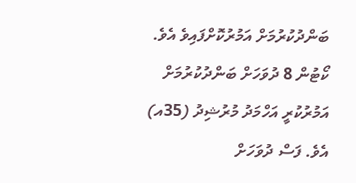ބަންދުކުރުމަށް އަމުރުކޮށްފައިވެ އެވެ.
ކޯޓުން 8 ދުވަހަށް ބަންދުކުރުމަށް އަމުރުކުރީ އަހްމަދު މުރުޝިދު (35އ) އެވެ. ފަސް ދުވަހަށް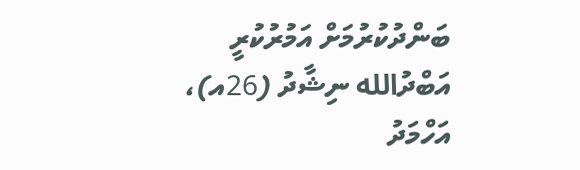ބަންދުކުރުމަށް އަމުރުކުރީ އަބްދުالله ނިޝާދު (26އ)، އަހްމަދު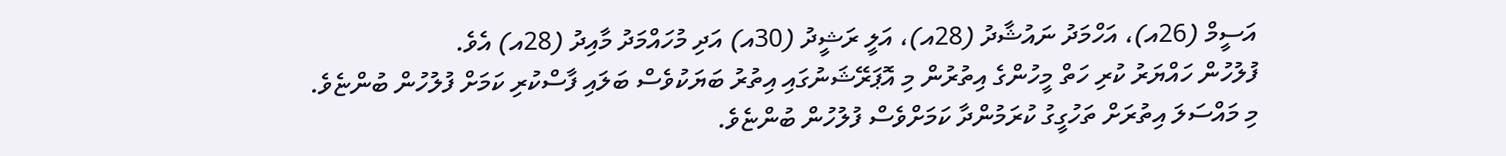އަސީމް (26އ)، އަހްމަދު ނައުޝާދު (28އ)، އަލީ ރަޝީދު (30އ) އަދި މުހައްމަދު މާއިދު (28އ) އެވެ.
ފުލުހުން ހައްޔަރު ކުރި ހަތް މީހުންގެ އިތުރުން މި އޮޕަރޭޝަނުގައި އިތުރު ބަޔަކުވެސް ބަލައި ފާސްކުރި ކަމަށް ފުލުހުން ބުންޏެވެ.
މި މައްސަލަ އިތުރަށް ތަހުގީގު ކުރަމުންދާ ކަމަށްވެސް ފުލުހުން ބުންޏެވެ.